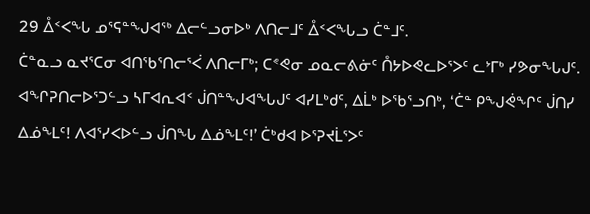29 ᐂᑉᐸᖓ ᓄᕐᕋᓐᖑᐊᖅ ᐃᓕᓪᓗᓂᐅᒃ ᐱᑎᓕᒧᑦ ᐂᑉᐸᖓᓗ ᑖᓐᒧᑦ.
ᑖᓐᓇᓗ ᓇᔪᕐᑕᓂ ᐊᑎᖃᕐᑎᓕᕐᐹ ᐱᑎᓕᒥᒃ; ᑕᕝᕙᓂ ᓄᓇᓕᕕᓃᑦ ᑍᔭᐅᕙᓚᐅᕐᐳᑦ ᓚᔾᒥᒃ ᓯᕗᓂᖓᒍᑦ.
ᐊᖏᕈᑎᓕᐅᕐᑐᓪᓗ ᓴᒥᐊᕆᐊᑉ ᒎᑎᓐᖑᐊᖓᒍᑦ ᐊᓯᒪᒃᑯᑦ, ᐃᒫᒃ ᐅᖃᕐᓗᑎᒃ, ‘ᑖᓐ ᑭᖑᕚᖏᑦ ᒎᑎᓯ ᐃᓅᖕᒪᑦ! ᐱᐊᕐᓯᐸᐅᓪᓗ ᒎᑎᖓ ᐃᓅᖕᒪᑦ!’ ᑖᒃᑯᐊ ᐅᕐᕈᔪᒫᕐᐳᑦ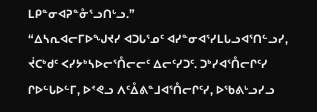ᒪᑭᓐᓂᐊᕈᓐᓁᕐᓗᑎᒡᓗ.”
“ᐃᓴᕆᐊᓕᒥᐅᖑᔪᓯ ᐊᑐᒐᕐᓄᑦ ᐊᓯᓐᓂᐊᕐᓯᒪᒐᓗᐊᕐᑎᓪᓗᓯ, ᔫᑕᒃᑯᑦ ᐸᓯᔭᒃᓴᐅᓕᕐᑍᓕᓕᑦ ᐃᓕᑦᓯᑐᑦ. ᑐᒃᓯᐊᕐᑍᓕᒋᑦᓯ ᒋᐅᓪᒐᐅᓪᒥ, ᐅᕝᕙᓗ ᐱᑦᐂᕕᓐᒧᐊᕐᑍᓕᒋᑦᓯ, ᐅᖃᕕᒡᓗᓯᓗ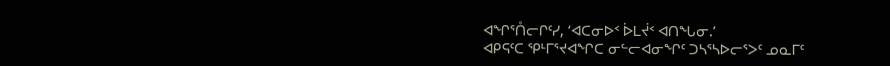ᐊᖏᕐᑍᓕᒋᑦᓯ, ‘ᐊᑕᓂᐅᑉ ᐆᒪᔫᑉ ᐊᑎᖓᓂ.’
ᐊᑭᕋᑦᑕ ᕿᒻᒥᕐᔪᐊᖏᑕ ᓂᓪᓕᐊᓂᖏᑦ ᑐᓴᕐᓴᐅᓕᕐᐳᑦ ᓄᓇᒥᑦ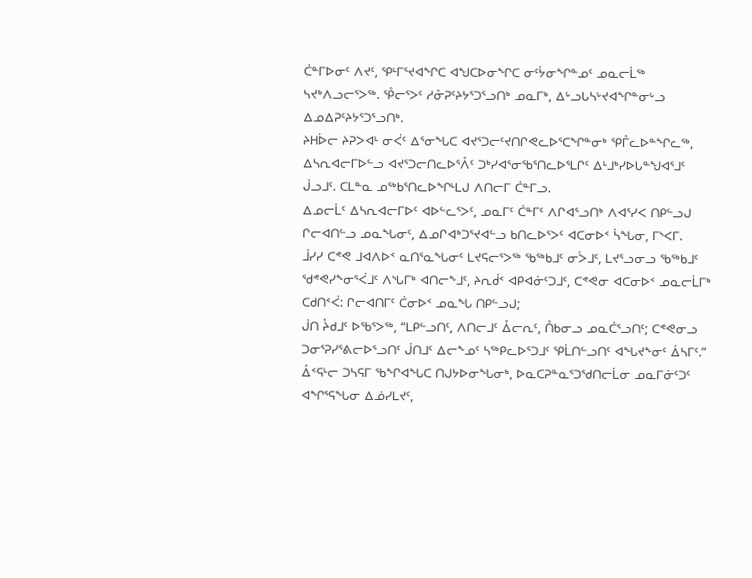ᑖᓐᒥᐅᓂᑦ ᐱᔪᑦ, ᕿᒻᒥᕐᔪᐊᖏᑕ ᐊᖑᑕᐅᓂᖏᑕ ᓂᑦᔮᓂᖏᓐᓄᑦ ᓄᓇᓕᒫᖅ ᓴᔪᒃᐱᓗᓕᕐᐳᖅ. ᕾᓕᕐᐳᑦ ᓱᓁᕈᑦᔨᔭᕐᑐᕐᓗᑎᒃ ᓄᓇᒥᒃ, ᐃᒡᓗᒐᓴᒡᔪᐊᖏᓐᓂᒡᓗ ᐃᓄᐃᕈᑦᔨᔭᕐᑐᕐᓗᑎᒃ.
ᔨᕼᐆᓕ ᔨᕈᐳᐊᒻ ᓂᐹᑦ ᐃᕐᓂᖓᑕ ᐊᔪᕐᑐᓕᑦᔪᑎᒋᕙᓚᐅᕐᑕᖏᓐᓂᒃ ᕿᒤᓚᐅᓐᖏᓚᖅ, ᐃᓴᕆᐊᓕᒥᐅᓪᓗ ᐊᔪᕐᑐᓕᑎᓚᐅᕐᐰᑦ ᑐᒃᓯᐊᕐᓂᖃᕐᑎᓚᐅᕐᒪᒋᑦ ᐃᒻᒧᒃᓯᐅᒐᓐᖑᐊᕐᒧᑦ ᒎᓗᒧᑦ. ᑕᒪᓐᓇ ᓄᖅᑲᕐᑎᓚᐅᖏᒻᒪᒍ ᐱᑎᓕᒥ ᑖᓐᒥᓗ.
ᐃᓄᓕᒫᑦ ᐃᓴᕆᐊᓕᒥᐅᑦ ᐊᐅᓪᓚᕐᐳᑦ, ᓄᓇᒥᑦ ᑖᓐᒥᑦ ᐱᒋᐊᕐᓗᑎᒃ ᐱᐊᕐᓯᐸ ᑎᑭᓪᓗᒍ ᒋᓕᐊᑎᓪᓗ ᓄᓇᖓᓂᑦ, ᐃᓄᒋᐊᒃᑐᕐᔪᐊᓪᓗ ᑲᑎᓚᐅᕐᐳᑦ ᐊᑕᓂᐅᑉ ᓵᖓᓂ, ᒥᔅᐸᒥ.
ᒨᓯᓯ ᑕᕝᕙ ᒧᐊᐱᐅᑉ ᓇᑎᕐᓇᖓᓂᑦ ᒪᔪᕋᓕᕐᐳᖅ ᖃᖅᑲᒧᑦ ᓂᐴᒧᑦ, ᒪᔪᕐᓗᓂᓗ ᖃᖅᑲᒧᑦ ᖁᕝᕙᓯᖕᓂᕐᐹᒧᑦ ᐱᔅᒐᒥᒃ ᐊᑎᓕᖕᒧᑦ, ᔨᕆᑰᑉ ᐊᑭᐊᓃᑦᑐᒧᑦ, ᑕᕝᕙᓂ ᐊᑕᓂᐅᑉ ᓄᓇᓕᒫᒥᒃ ᑕᑯᑎᑉᐹ: ᒋᓕᐊᑎᒥᑦ ᑖᓂᐅᑉ ᓄᓇᖓ ᑎᑭᓪᓗᒍ;
ᒎᑎ ᔧᑯᒧᑦ ᐅᖃᕐᐳᖅ, “ᒪᑭᓪᓗᑎᑦ, ᐱᑎᓕᒧᑦ ᐂᓕᕆᑦ, ᑍᑲᓂᓗ ᓄᓇᑖᕐᓗᑎᑦ; ᑕᕝᕙᓂᓗ ᑐᓂᕐᕈᓯᕐᕕᓕᐅᕐᓗᑎᑦ ᒎᑎᒧᑦ ᐃᓕᖕᓄᑦ ᓴᖅᑭᓚᐅᕐᑐᒧᑦ ᕿᒫᑎᓪᓗᑎᑦ ᐊᖓᔪᖕᓂᑦ ᐄᓴᒥᑦ.”
ᐂᑉᕋᒻᓕ ᑐᓴᕋᒥ ᖃᖏᐊᖓᑕ ᑎᒍᔭᐅᓂᖓᓂᒃ, ᐅᓇᑕᕈᓐᓇᕐᑐᖁᑎᓕᒫᓂ ᓄᓇᒥᓃᑦᑐᑦ ᐊᖏᕐᕋᖓᓂ ᐃᓅᓯᒪᔪᑦ,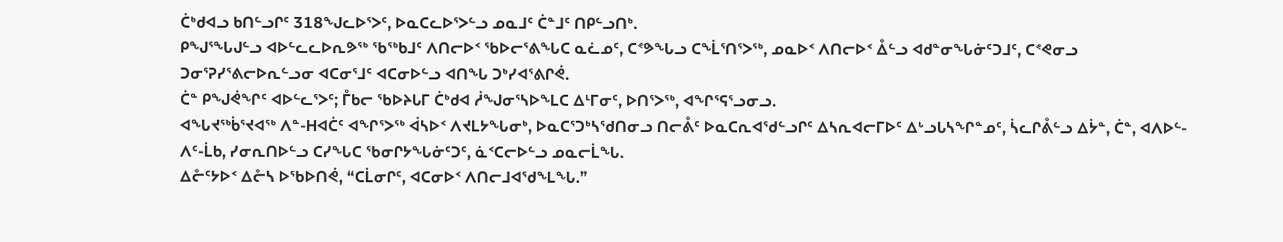ᑖᒃᑯᐊᓗ ᑲᑎᓪᓗᒋᑦ 318ᖑᓚᐅᕐᐳᑦ, ᐅᓇᑕᓚᐅᕐᐳᓪᓗ ᓄᓇᒧᑦ ᑖᓐᒧᑦ ᑎᑭᓪᓗᑎᒃ.
ᑭᖑᕐᖓᒍᓪᓗ ᐊᐅᓪᓚᓚᐅᕆᕗᖅ ᖃᖅᑲᒧᑦ ᐱᑎᓕᐅᑉ ᖃᐅᓕᕐᕕᖓᑕ ᓇᓛᓄᑦ, ᑕᕝᕗᖓᓗ ᑕᖕᒫᕐᑎᕐᐳᖅ, ᓄᓇᐅᑉ ᐱᑎᓕᐅᑉ ᐂᓪᓗ ᐊᑯᓐᓂᖓᓃᑦᑐᒧᑦ, ᑕᕝᕙᓂᓗ ᑐᓂᕐᕈᓯᕐᕕᓕᐅᕆᓪᓗᓂ ᐊᑕᓂᕐᒧᑦ ᐊᑕᓂᐅᓪᓗ ᐊᑎᖓ ᑐᒃᓯᐊᕐᕕᒋᕚ.
ᑖᓐ ᑭᖑᕚᖏᑦ ᐊᐅᓪᓚᕐᐳᑦ; ᒤᑲᓕ ᖃᐅᔨᒐᒥ ᑖᒃᑯᐊ ᓲᖑᓂᕐᓴᐅᖕᒪᑕ ᐃᒻᒥᓂᑦ, ᐅᑎᕐᐳᖅ, ᐊᖏᕐᕋᕐᓗᓂᓗ.
ᐊᖓᔪᖅᑳᕐᔪᐊᖅ ᐱᓐ-ᕼᐊᑖᑦ ᐊᖏᕐᐳᖅ ᐋᓴᐅᑉ ᐱᔪᒪᔭᖓᓂᒃ, ᐅᓇᑕᕐᑐᒃᓴᖁᑎᓂᓗ ᑎᓕᕔᑦ ᐅᓇᑕᕆᐊᖁᓪᓗᒋᑦ ᐃᓴᕆᐊᓕᒥᐅᑦ ᐃᒡᓗᒐᓴᖏᓐᓄᑦ, ᓵᓚᒋᕔᓪᓗ ᐃᔮᓐ, ᑖᓐ, ᐊᐱᐅᓪ-ᐱᑦ-ᒫᑲ, ᓯᓂᕆᑎᐅᓪᓗ ᑕᓯᖓᑕ ᖃᓂᒋᔭᖓᓃᑦᑐᑦ, ᓈᑉᑕᓕᐅᓪᓗ ᓄᓇᓕᒫᖓ.
ᐃᓔᑦᔭᐅᑉ ᐃᓔᓴ ᐅᖃᐅᑎᕚ, “ᑕᒫᓂᒋᑦ, ᐊᑕᓂᐅᑉ ᐱᑎᓕᒧᐊᖁᖕᒪᖓ.”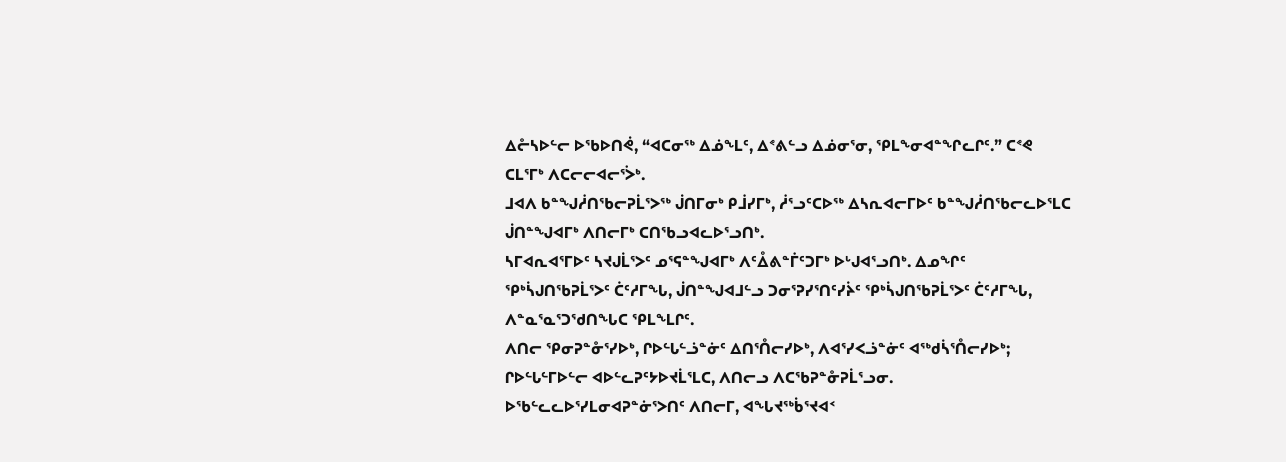ᐃᓔᓴᐅᓪᓕ ᐅᖃᐅᑎᕚ, “ᐊᑕᓂᖅ ᐃᓅᖕᒪᑦ, ᐃᕝᕕᓪᓗ ᐃᓅᓂᕐᓂ, ᕿᒪᖕᓂᐊᓐᖏᓚᒋᑦ.” ᑕᕝᕙ ᑕᒪᕐᒥᒃ ᐱᑕᓕᓕᐊᓕᕐᐴᒃ.
ᒧᐊᐱ ᑲᓐᖑᓲᑎᖃᓕᕈᒫᕐᐳᖅ ᒎᑎᒥᓂᒃ ᑭᒨᓯᒥᒃ, ᓲᕐᓗᑦᑕᐅᖅ ᐃᓴᕆᐊᓕᒥᐅᑦ ᑲᓐᖑᓲᑎᖃᓕᓚᐅᕐᒪᑕ ᒎᑎᓐᖑᐊᒥᒃ ᐱᑎᓕᒥᒃ ᑕᑎᖃᓗᐊᓚᐅᕐᓗᑎᒃ.
ᓴᒥᐊᕆᐊᕐᒥᐅᑦ ᓴᔪᒍᒫᕐᐳᑦ ᓄᕐᕋᓐᖑᐊᒥᒃ ᐱᑦᐂᕕᓐᒦᑦᑐᒥᒃ ᐅᒡᒍᐊᕐᓗᑎᒃ. ᐃᓄᖏᑦ ᕿᒃᓵᒍᑎᖃᕈᒫᕐᐳᑦ ᑖᑦᓱᒥᖓ, ᒎᑎᓐᖑᐊᒧᓪᓗ ᑐᓂᕐᕈᓯᕐᑎᑦᓯᔩᑦ ᕿᒃᓵᒍᑎᖃᕈᒫᕐᐳᑦ ᑖᑦᓱᒥᖓ, ᐱᓐᓇᕐᓇᕐᑐᖁᑎᖓᑕ ᕿᒪᖕᒪᒋᑦ.
ᐱᑎᓕ ᕿᓂᕈᓐᓁᕐᓯᐅᒃ, ᒋᐅᓪᒐᓪᓘᓐᓃᑦ ᐃᑎᕐᑍᓕᓯᐅᒃ, ᐱᐊᕐᓯᐸᓘᓐᓃᑦ ᐊᖅᑯᓵᕐᑍᓕᓯᐅᒃ; ᒋᐅᓪᒐᓪᒥᐅᓪᓕ ᐊᐅᓪᓚᕈᑦᔭᐅᔪᒫᕐᒪᑕ, ᐱᑎᓕᓗ ᐱᑕᖃᕈᓐᓁᕈᒫᕐᓗᓂ.
ᐅᖃᓪᓚᓚᐅᕐᓯᒪᓂᐊᕈᓐᓃᕐᐳᑎᑦ ᐱᑎᓕᒥ, ᐊᖓᔪᖅᑳᕐᔪᐊᑉ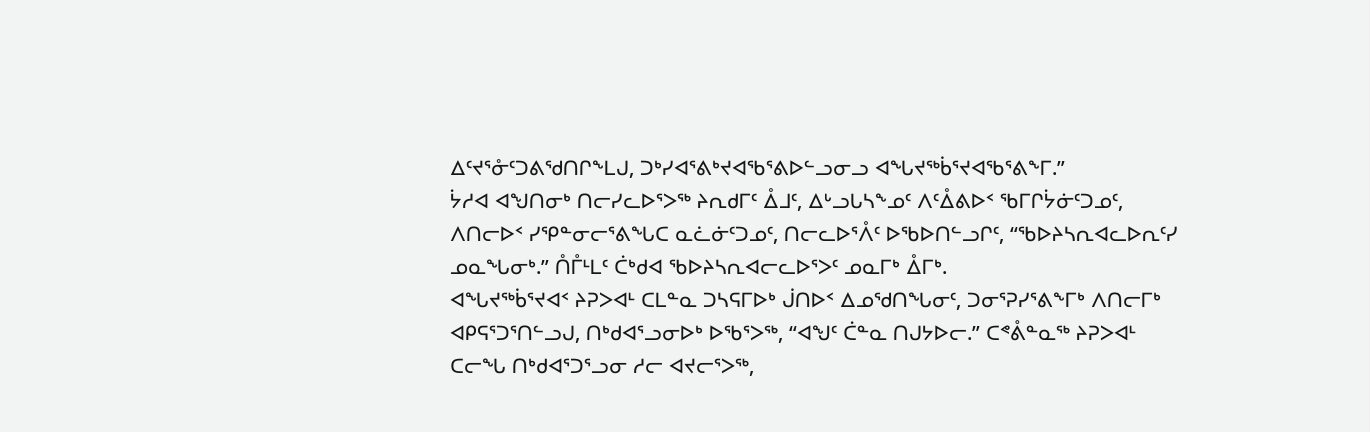ᐃᑦᔪᕐᓁᑦᑐᕕᖁᑎᒋᖕᒪᒍ, ᑐᒃᓯᐊᕐᕕᒃᔪᐊᖃᕐᕕᐅᓪᓗᓂᓗ ᐊᖓᔪᖅᑳᕐᔪᐊᖃᕐᕕᖕᒥ.”
ᔮᓱᐊ ᐊᖑᑎᓂᒃ ᑎᓕᓯᓚᐅᕐᐳᖅ ᔨᕆᑯᒥᑦ ᐂᒧᑦ, ᐃᒡᓗᒐᓴᖕᓄᑦ ᐱᑦᐂᕕᐅᑉ ᖃᒥᒋᔮᓃᑦᑐᓄᑦ, ᐱᑎᓕᐅᑉ ᓯᕿᓐᓂᓕᕐᕕᖓᑕ ᓇᓛᓃᑦᑐᓄᑦ, ᑎᓕᓚᐅᕐᐰᑦ ᐅᖃᐅᑎᓪᓗᒋᑦ, “ᖃᐅᔨᓴᕆᐊᓚᐅᕆᑦᓯ ᓄᓇᖓᓂᒃ.” ᑍᒤᒻᒪᑦ ᑖᒃᑯᐊ ᖃᐅᔨᓴᕆᐊᓕᓚᐅᕐᐳᑦ ᓄᓇᒥᒃ ᐂᒥᒃ.
ᐊᖓᔪᖅᑳᕐᔪᐊᑉ ᔨᕈᐳᐊᒻ ᑕᒪᓐᓇ ᑐᓴᕋᒥᐅᒃ ᒎᑎᐅᑉ ᐃᓄᖁᑎᖓᓂᑦ, ᑐᓂᕐᕈᓯᕐᕕᖕᒥᒃ ᐱᑎᓕᒥᒃ ᐊᑭᕋᕐᑐᕐᑎᓪᓗᒍ, ᑎᒃᑯᐊᕐᓗᓂᐅᒃ ᐅᖃᕐᐳᖅ, “ᐊᖑᑦ ᑖᓐᓇ ᑎᒍᔭᐅᓕ.” ᑕᕝᕔᓐᓇᖅ ᔨᕈᐳᐊᒻ ᑕᓕᖓ ᑎᒃᑯᐊᕐᑐᕐᓗᓂ ᓱᓕ ᐊᔪᓕᕐᐳᖅ,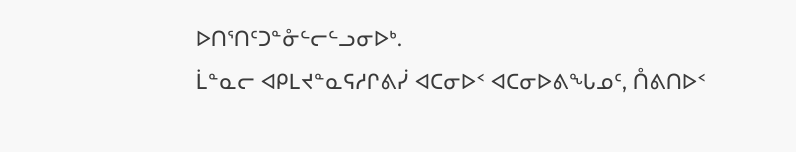ᐅᑎᕐᑎᑦᑐᓐᓁᓪᓕᓪᓗᓂᐅᒃ.
ᒫᓐᓇᓕ ᐊᑭᒪᔪᓐᓇᕋᓱᒋᕕᓰ ᐊᑕᓂᐅᑉ ᐊᑕᓂᐅᕕᖓᓄᑦ, ᑍᕕᑎᐅᑉ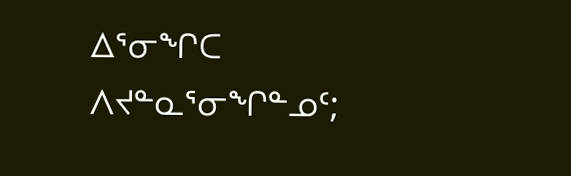ᐃᕐᓂᖏᑕ ᐱᔪᓐᓇᕐᓂᖏᓐᓄᑦ;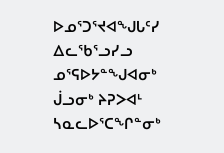ᐅᓄᕐᑐᕐᔪᐊᖑᒐᑦᓯ ᐃᓚᖃᕐᓗᓯᓗ ᓄᕐᕋᐅᔭᓐᖑᐊᓂᒃ ᒎᓗᓂᒃ ᔨᕈᐳᐊᒻ ᓴᓇᓚᐅᕐᑕᖏᓐᓂᒃ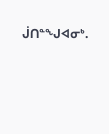ᒎᑎᓐᖑᐊᓂᒃ.